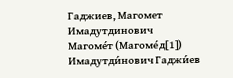Гаджиев, Магомет Имадутдинович
Магоме́т (Магоме́д[1]) Имадутди́нович Гаджи́ев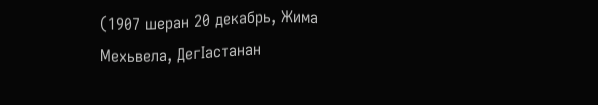(1907 шеран 20 декабрь, Жима Мехьвела, ДегӀастанан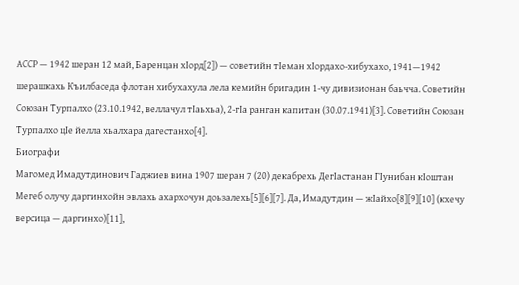АССР — 1942 шеран 12 май, Баренцан хӀорд[2]) — советийн тӀеман хӀордахо-хибухахо, 1941—1942 шерашкахь Къилбаседа флотан хибухахула лела кемийн бригадин 1-чу дивизионан баьчча. Советийн Союзан Турпалхо (23.10.1942, веллачул тӀаьхьа), 2-гӀа ранган капитан (30.07.1941)[3]. Советийн Союзан Турпалхо цӀе йелла хьалхара дагестанхо[4].
Биографи
Магомед Имадутдинович Гаджиев вина 1907 шеран 7 (20) декабрехь ДегӀастанан ГӀунибан кӀоштан Мегеб олучу даргинхойн эвлахь ахархочун доьзалехь[5][6][7]. Да, Имадутдин — жӀайхо[8][9][10] (кхечу версица — даргинхо)[11],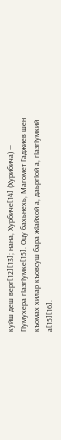куйш деш верг[12][13]; нана, Хурбиче[14] (Хурибича) — ГӀумухера гӀазгӀумке[15]. Оцу бахьнехь, Магомет Гаджиев шен къомах хилар къовсуш бара жӀайхой а, даьргӀой а, гӀазгӀумкий а[15][16].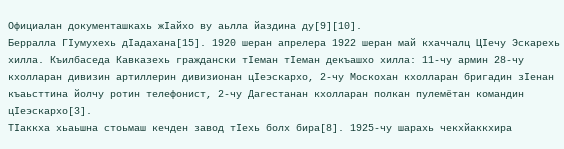Официалан документашкахь жӀайхо ву аьлла йаздина ду[9][10].
Берралла ГӀумухехь дӀадахана[15]. 1920 шеран апрелера 1922 шеран май кхаччалц ЦӀечу Эскарехь хилла. Къилбаседа Кавказехь граждански тӀеман тӀеман декъашхо хилла: 11-чу армин 28-чу кхолларан дивизин артиллерин дивизионан цӀеэскархо, 2-чу Москохан кхолларан бригадин зӀенан къаьсттина йолчу ротин телефонист, 2-чу Дагестанан кхолларан полкан пулемётан командин цӀеэскархо[3].
ТӀаккха хьаьшна стоьмаш кечден завод тӀехь болх бира[8]. 1925-чу шарахь чекхйаккхира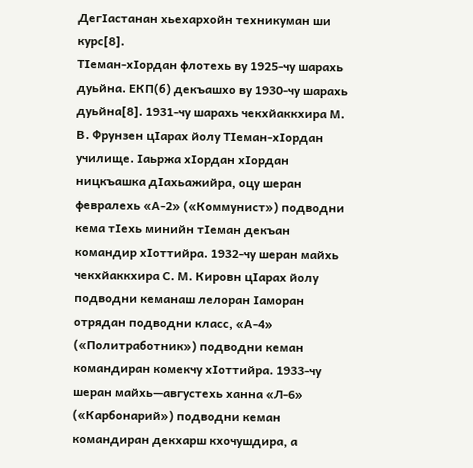ДегӀастанан хьехархойн техникуман ши курс[8].
ТӀеман-хӀордан флотехь ву 1925-чу шарахь дуьйна. ЕКП(б) декъашхо ву 1930-чу шарахь дуьйна[8]. 1931-чу шарахь чекхйаккхира М. В. Фрунзен цӀарах йолу ТӀеман-хӀордан училище. Ӏаьржа хӀордан хӀордан ницкъашка дӀахьажийра, оцу шеран февралехь «А-2» («Коммунист») подводни кема тӀехь минийн тӀеман декъан командир хӀоттийра. 1932-чу шеран майхь чекхйаккхира С. М. Кировн цӀарах йолу подводни кеманаш лелоран Ӏаморан отрядан подводни класс, «А-4» («Политработник») подводни кеман командиран комекчу хӀоттийра. 1933-чу шеран майхь—августехь ханна «Л-6» («Карбонарий») подводни кеман командиран декхарш кхочушдира, а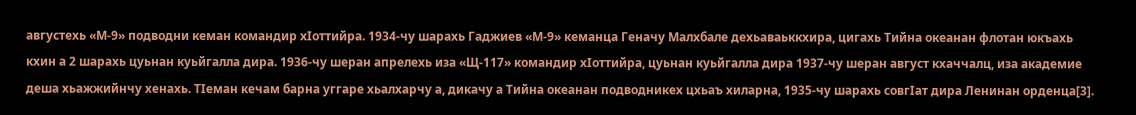августехь «М-9» подводни кеман командир хӀоттийра. 1934-чу шарахь Гаджиев «М-9» кеманца Геначу Малхбале дехьаваьккхира, цигахь Тийна океанан флотан юкъахь кхин а 2 шарахь цуьнан куьйгалла дира. 1936-чу шеран апрелехь иза «Щ-117» командир хӀоттийра, цуьнан куьйгалла дира 1937-чу шеран август кхаччалц, иза академие деша хьажжийнчу хенахь. ТӀеман кечам барна уггаре хьалхарчу а, дикачу а Тийна океанан подводникех цхьаъ хиларна, 1935-чу шарахь совгӀат дира Ленинан орденца[3].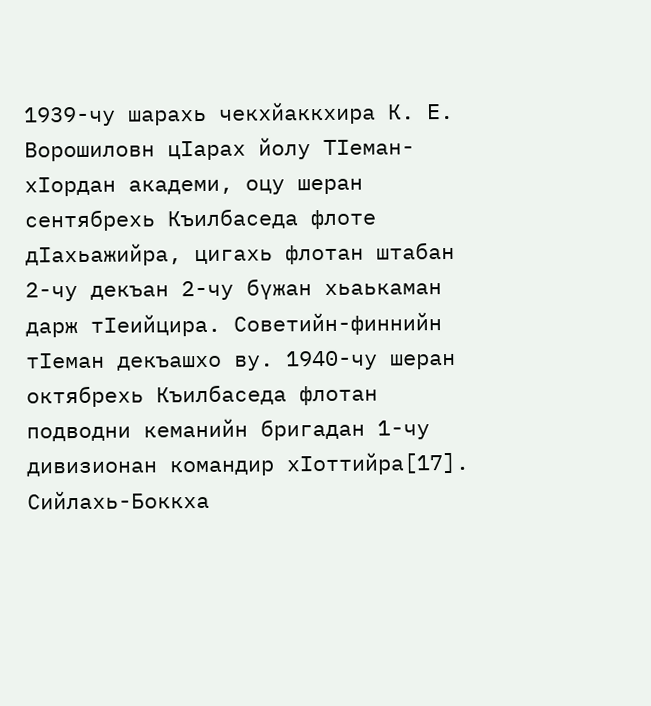1939-чу шарахь чекхйаккхира К. Е. Ворошиловн цӀарах йолу ТӀеман-хӀордан академи, оцу шеран сентябрехь Къилбаседа флоте дӀахьажийра, цигахь флотан штабан 2-чу декъан 2-чу бүжан хьаькаман дарж тӀеийцира. Советийн-финнийн тӀеман декъашхо ву. 1940-чу шеран октябрехь Къилбаседа флотан подводни кеманийн бригадан 1-чу дивизионан командир хӀоттийра[17].
Сийлахь-Боккха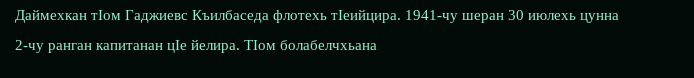Даймехкан тӀом Гаджиевс Къилбаседа флотехь тӀеийцира. 1941-чу шеран 30 июлехь цунна 2-чу ранган капитанан цӀе йелира. ТӀом болабелчхьана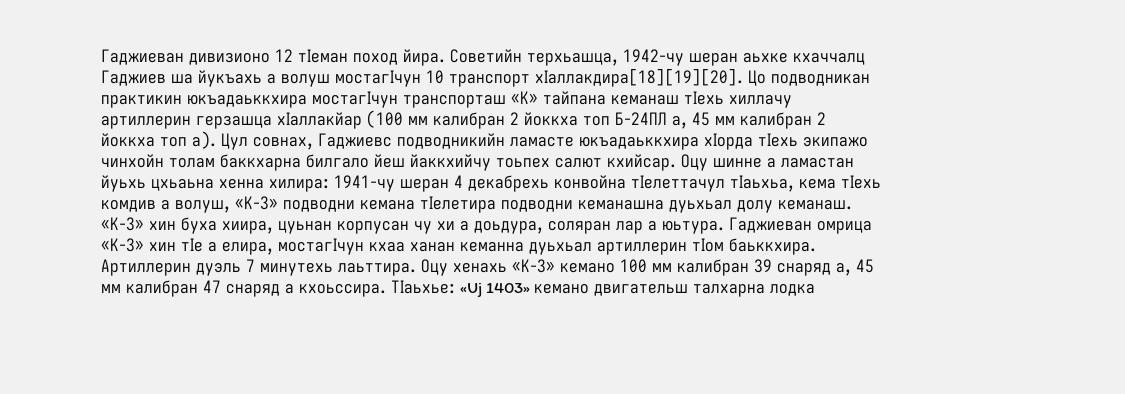Гаджиеван дивизионо 12 тӀеман поход йира. Советийн терхьашца, 1942-чу шеран аьхке кхаччалц Гаджиев ша йукъахь а волуш мостагӀчун 10 транспорт хӀаллакдира[18][19][20]. Цо подводникан практикин юкъадаьккхира мостагӀчун транспорташ «К» тайпана кеманаш тӀехь хиллачу артиллерин герзашца хӀаллакйар (100 мм калибран 2 йоккха топ Б-24ПЛ а, 45 мм калибран 2 йоккха топ а). Цул совнах, Гаджиевс подводникийн ламасте юкъадаьккхира хӀорда тӀехь экипажо чинхойн толам баккхарна билгало йеш йаккхийчу тоьпех салют кхийсар. Оцу шинне а ламастан йуьхь цхьаьна хенна хилира: 1941-чу шеран 4 декабрехь конвойна тӀелеттачул тӀаьхьа, кема тӀехь комдив а волуш, «К-3» подводни кемана тӀелетира подводни кеманашна дуьхьал долу кеманаш. «К-3» хин буха хиира, цуьнан корпусан чу хи а доьдура, соляран лар а юьтура. Гаджиеван омрица «К-3» хин тӀе а елира, мостагӀчун кхаа ханан кеманна дуьхьал артиллерин тӀом баьккхира. Артиллерин дуэль 7 минутехь лаьттира. Оцу хенахь «К-3» кемано 100 мм калибран 39 снаряд а, 45 мм калибран 47 снаряд а кхоьссира. ТӀаьхье: «Uj 1403» кемано двигательш талхарна лодка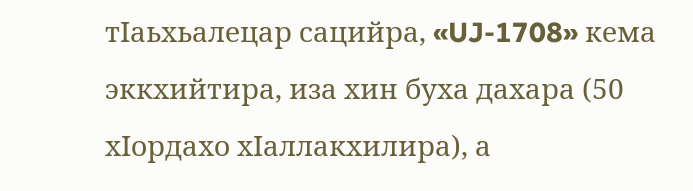тӀаьхьалецар сацийра, «UJ-1708» кема эккхийтира, иза хин буха дахара (50 хӀордахо хӀаллакхилира), а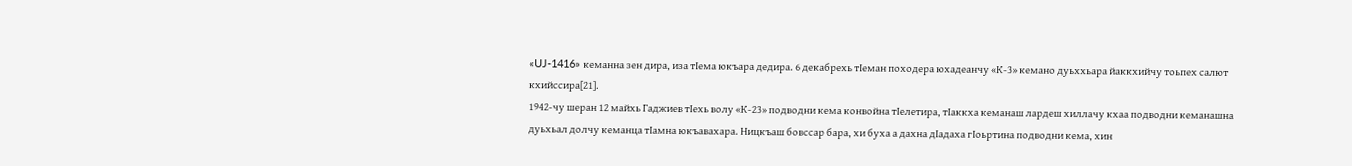«UJ-1416» кеманна зен дира, иза тӀема юкъара дедира. 6 декабрехь тӀеман походера юхадеанчу «К-3» кемано дуьххьара йаккхийчу тоьпех салют кхийссира[21].
1942-чу шеран 12 майхь Гаджиев тӀехь волу «К-23» подводни кема конвойна тӀелетира, тӀаккха кеманаш лардеш хиллачу кхаа подводни кеманашна дуьхьал долчу кеманца тӀамна юкъавахара. Ницкъаш бовссар бара, хи буха а дахна дӀадаха гӀоьртина подводни кема, хин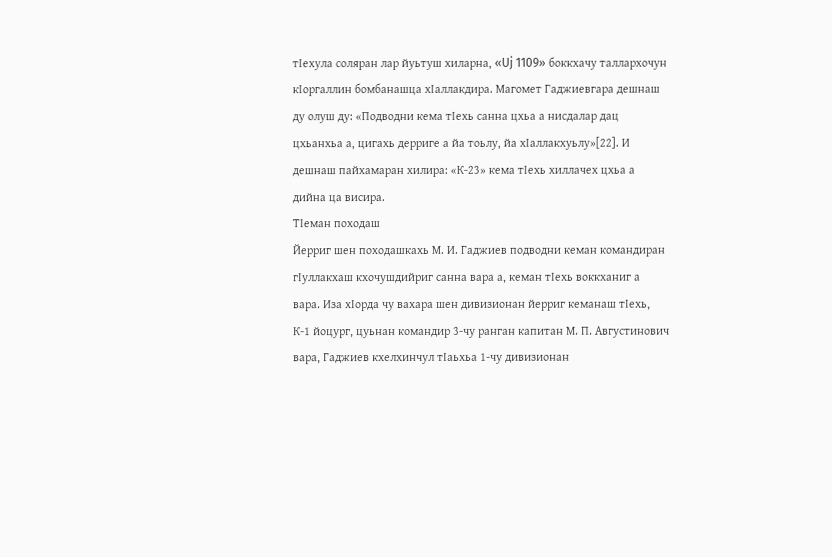тӀехула соляран лар йуьтуш хиларна, «Uj 1109» боккхачу таллархочун кӀоргаллин бомбанашца хӀаллакдира. Магомет Гаджиевгара дешнаш ду олуш ду: «Подводни кема тӀехь санна цхьа а нисдалар дац цхьанхьа а, цигахь дерриге а йа тоьлу, йа хӀаллакхуьлу»[22]. И дешнаш пайхамаран хилира: «К-23» кема тӀехь хиллачех цхьа а дийна ца висира.
ТӀеман походаш
Йерриг шен походашкахь М. И. Гаджиев подводни кеман командиран гӀуллакхаш кхочушдийриг санна вара а, кеман тӀехь воккханиг а вара. Иза хӀорда чу вахара шен дивизионан йерриг кеманаш тӀехь, К-1 йоцург, цуьнан командир 3-чу ранган капитан М. П. Августинович вара, Гаджиев кхелхинчул тӀаьхьа 1-чу дивизионан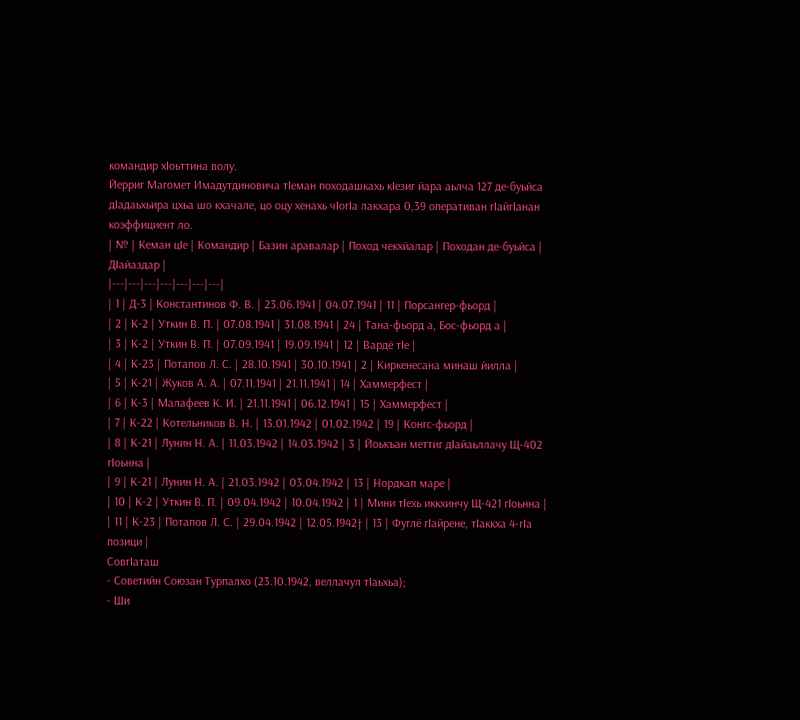командир хӀоьттина волу.
Йерриг Магомет Имадутдиновича тӀеман походашкахь кӀезиг йара аьлча 127 де-буьйса дӀадаьхьира цхьа шо кхачале, цо оцу хенахь чӀогӀа лакхара 0,39 оперативан гӀайгӀанан коэффициент ло.
| № | Кеман цӀе | Командир | Базин аравалар | Поход чекхйалар | Походан де-буьйса | ДӀайаздар |
|---|---|---|---|---|---|---|
| 1 | Д-3 | Константинов Ф. В. | 23.06.1941 | 04.07.1941 | 11 | Порсангер-фьорд |
| 2 | К-2 | Уткин В. П. | 07.08.1941 | 31.08.1941 | 24 | Тана-фьорд а, Бос-фьорд а |
| 3 | К-2 | Уткин В. П. | 07.09.1941 | 19.09.1941 | 12 | Вардё тӀе |
| 4 | К-23 | Потапов Л. С. | 28.10.1941 | 30.10.1941 | 2 | Киркенесана минаш йилла |
| 5 | К-21 | Жуков А. А. | 07.11.1941 | 21.11.1941 | 14 | Хаммерфест |
| 6 | К-3 | Малафеев К. И. | 21.11.1941 | 06.12.1941 | 15 | Хаммерфест |
| 7 | К-22 | Котельников В. Н. | 13.01.1942 | 01.02.1942 | 19 | Конгс-фьорд |
| 8 | К-21 | Лунин Н. А. | 11.03.1942 | 14.03.1942 | 3 | Йоькъан меттиг дӀайаьллачу Щ-402 гӀоьнна |
| 9 | К-21 | Лунин Н. А. | 21.03.1942 | 03.04.1942 | 13 | Нордкап маре |
| 10 | К-2 | Уткин В. П. | 09.04.1942 | 10.04.1942 | 1 | Мини тӀехь иккхинчу Щ-421 гӀоьнна |
| 11 | К-23 | Потапов Л. С. | 29.04.1942 | 12.05.1942† | 13 | Фуглё гӀайрене, тӀаккха 4-гӀа позици |
СовгӀаташ
- Советийн Союзан Турпалхо (23.10.1942, веллачул тӀаьхьа);
- Ши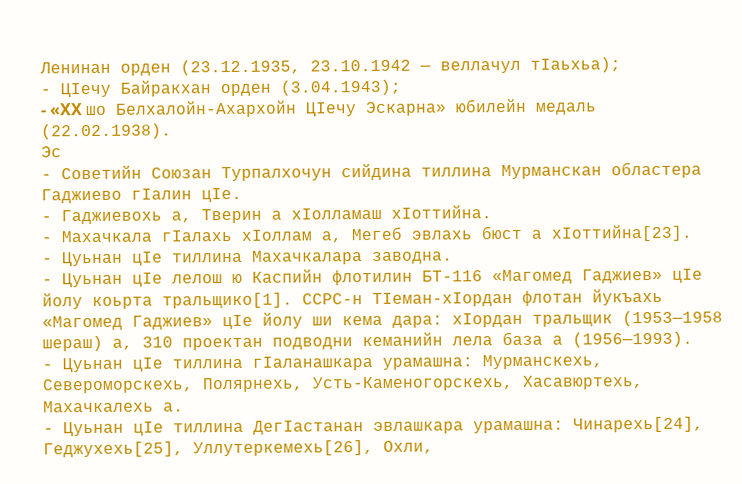Ленинан орден (23.12.1935, 23.10.1942 — веллачул тӀаьхьа);
- ЦӀечу Байракхан орден (3.04.1943);
- «XX шо Белхалойн-Ахархойн ЦӀечу Эскарна» юбилейн медаль (22.02.1938).
Эс
- Советийн Союзан Турпалхочун сийдина тиллина Мурманскан областера Гаджиево гӀалин цӀе.
- Гаджиевохь а, Тверин а хӀолламаш хӀоттийна.
- Махачкала гӀалахь хӀоллам а, Мегеб эвлахь бюст а хӀоттийна[23].
- Цуьнан цӀе тиллина Махачкалара заводна.
- Цуьнан цӀе лелош ю Каспийн флотилин БТ-116 «Магомед Гаджиев» цӀе йолу коьрта тральщико[1]. ССРС-н ТӀеман-хӀордан флотан йукъахь «Магомед Гаджиев» цӀе йолу ши кема дара: хӀордан тральщик (1953—1958 шераш) а, 310 проектан подводни кеманийн лела база а (1956—1993).
- Цуьнан цӀе тиллина гӀаланашкара урамашна: Мурманскехь, Североморскехь, Полярнехь, Усть-Каменогорскехь, Хасавюртехь, Махачкалехь а.
- Цуьнан цӀе тиллина ДегӀастанан эвлашкара урамашна: Чинарехь[24], Геджухехь[25], Уллутеркемехь[26], Охли,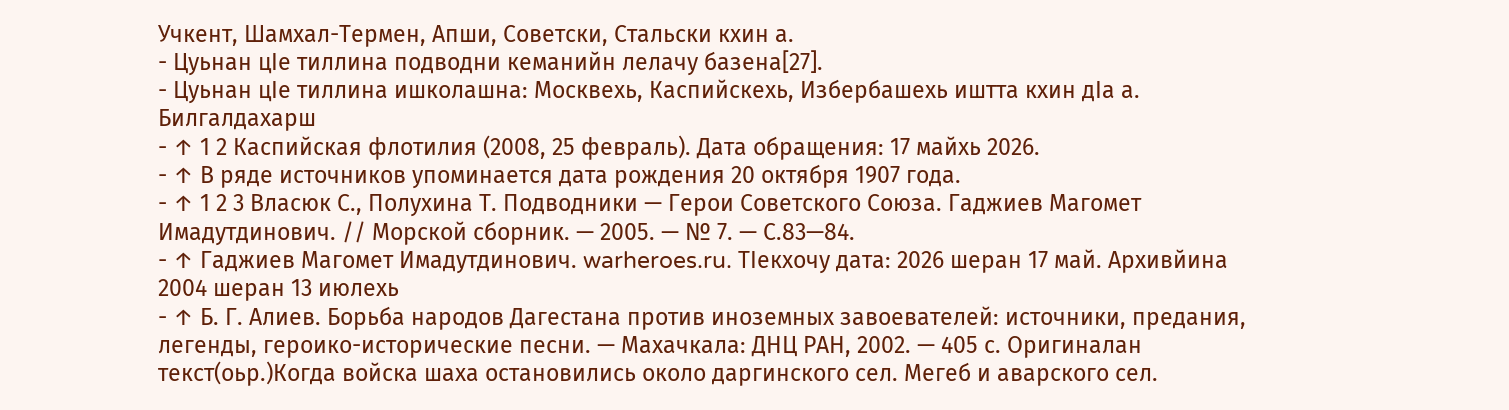Учкент, Шамхал-Термен, Апши, Советски, Стальски кхин а.
- Цуьнан цӀе тиллина подводни кеманийн лелачу базена[27].
- Цуьнан цӀе тиллина ишколашна: Москвехь, Каспийскехь, Избербашехь иштта кхин дӀа а.
Билгалдахарш
- ↑ 1 2 Каспийская флотилия (2008, 25 февраль). Дата обращения: 17 майхь 2026.
- ↑ В ряде источников упоминается дата рождения 20 октября 1907 года.
- ↑ 1 2 3 Власюк С., Полухина Т. Подводники — Герои Советского Союза. Гаджиев Магомет Имадутдинович. // Морской сборник. — 2005. — № 7. — С.83—84.
- ↑ Гаджиев Магомет Имадутдинович. warheroes.ru. ТӀекхочу дата: 2026 шеран 17 май. Архивйина 2004 шеран 13 июлехь
- ↑ Б. Г. Алиев. Борьба народов Дагестана против иноземных завоевателей: источники, предания, легенды, героико-исторические песни. — Махачкала: ДНЦ РАН, 2002. — 405 с. Оригиналан текст(оьр.)Когда войска шаха остановились около даргинского сел. Мегеб и аварского сел.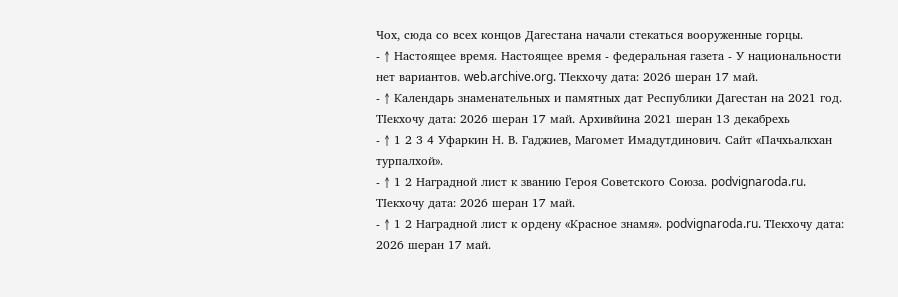Чох, сюда со всех концов Дагестана начали стекаться вооруженные горцы.
- ↑ Настоящее время. Настоящее время - федеральная газета - У национальности нет вариантов. web.archive.org. ТӀекхочу дата: 2026 шеран 17 май.
- ↑ Календарь знаменательных и памятных дат Республики Дагестан на 2021 год. ТӀекхочу дата: 2026 шеран 17 май. Архивйина 2021 шеран 13 декабрехь
- ↑ 1 2 3 4 Уфаркин Н. В. Гаджиев, Магомет Имадутдинович. Cайт «Пачхьалкхан турпалхой».
- ↑ 1 2 Наградной лист к званию Героя Советского Союза. podvignaroda.ru. ТӀекхочу дата: 2026 шеран 17 май.
- ↑ 1 2 Наградной лист к ордену «Красное знамя». podvignaroda.ru. ТӀекхочу дата: 2026 шеран 17 май.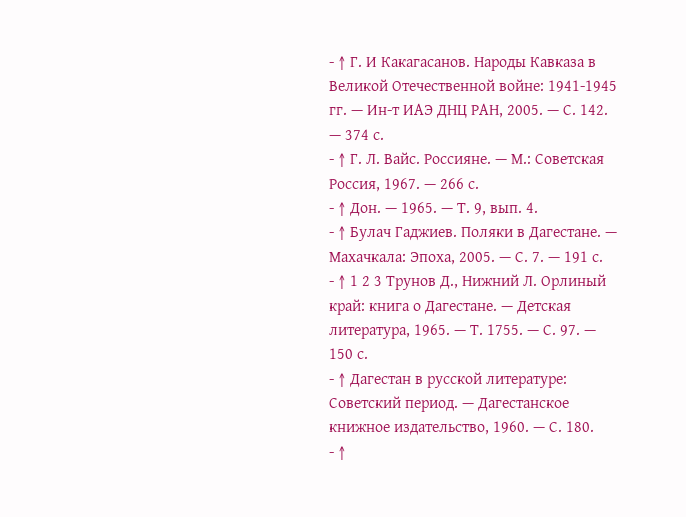- ↑ Г. И Какагасанов. Народы Кавказа в Великой Отечественной войне: 1941-1945 гг. — Ин-т ИАЭ ДНЦ РАН, 2005. — С. 142. — 374 с.
- ↑ Г. Л. Вайс. Россияне. — М.: Советская Россия, 1967. — 266 с.
- ↑ Дон. — 1965. — Т. 9, вып. 4.
- ↑ Булач Гаджиев. Поляки в Дагестане. — Махачкала: Эпоха, 2005. — С. 7. — 191 с.
- ↑ 1 2 3 Трунов Д., Нижний Л. Орлиный край: книга о Дагестане. — Детская литература, 1965. — Т. 1755. — С. 97. — 150 с.
- ↑ Дагестан в русской литературе: Советский период. — Дагестанское книжное издательство, 1960. — С. 180.
- ↑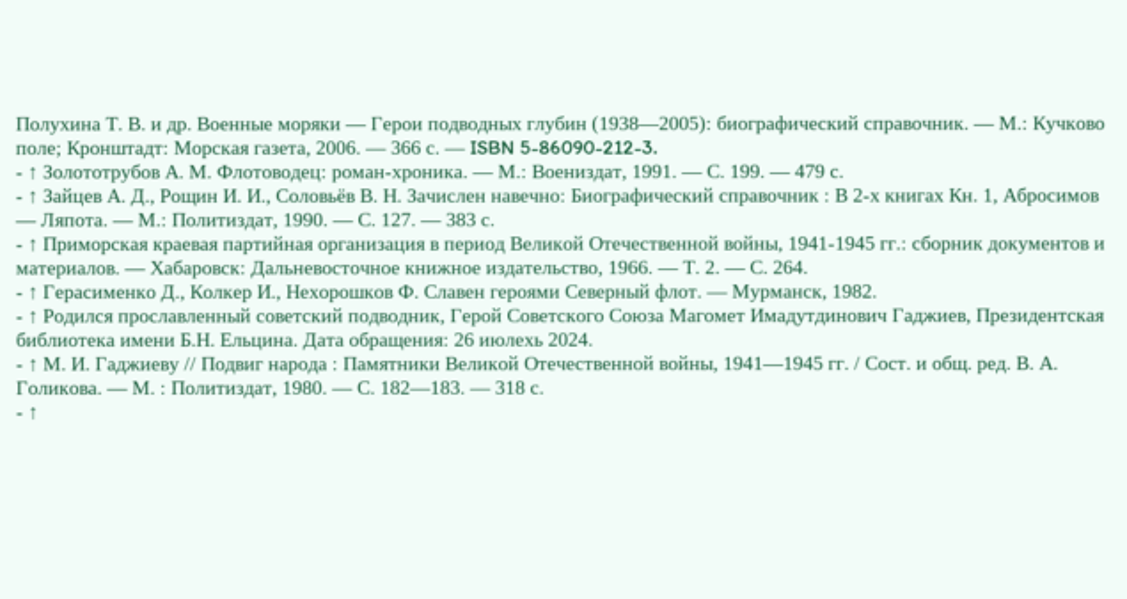Полухина Т. В. и др. Военные моряки — Герои подводных глубин (1938—2005): биографический справочник. — М.: Кучково поле; Кронштадт: Морская газета, 2006. — 366 с. — ISBN 5-86090-212-3.
- ↑ Золототрубов А. М. Флотоводец: роман-хроника. — М.: Воениздат, 1991. — С. 199. — 479 с.
- ↑ Зайцев А. Д., Рощин И. И., Соловьёв В. Н. Зачислен навечно: Биографический справочник : В 2-х книгах Кн. 1, Абросимов — Ляпота. — М.: Политиздат, 1990. — С. 127. — 383 с.
- ↑ Приморская краевая партийная организация в период Великой Отечественной войны, 1941-1945 гг.: сборник документов и материалов. — Хабаровск: Дальневосточное книжное издательство, 1966. — Т. 2. — С. 264.
- ↑ Герасименко Д., Колкер И., Нехорошков Ф. Славен героями Северный флот. — Мурманск, 1982.
- ↑ Родился прославленный советский подводник, Герой Советского Союза Магомет Имадутдинович Гаджиев, Президентская библиотека имени Б.Н. Ельцина. Дата обращения: 26 июлехь 2024.
- ↑ М. И. Гаджиеву // Подвиг народа : Памятники Великой Отечественной войны, 1941—1945 гг. / Сост. и общ. ред. В. А. Голикова. — М. : Политиздат, 1980. — С. 182—183. — 318 с.
- ↑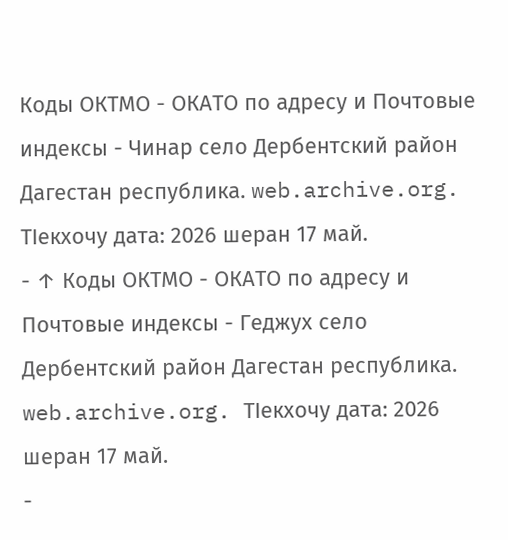Коды ОКТМО - ОКАТО по адресу и Почтовые индексы - Чинар село Дербентский район Дагестан республика. web.archive.org. ТӀекхочу дата: 2026 шеран 17 май.
- ↑ Коды ОКТМО - ОКАТО по адресу и Почтовые индексы - Геджух село Дербентский район Дагестан республика. web.archive.org. ТӀекхочу дата: 2026 шеран 17 май.
-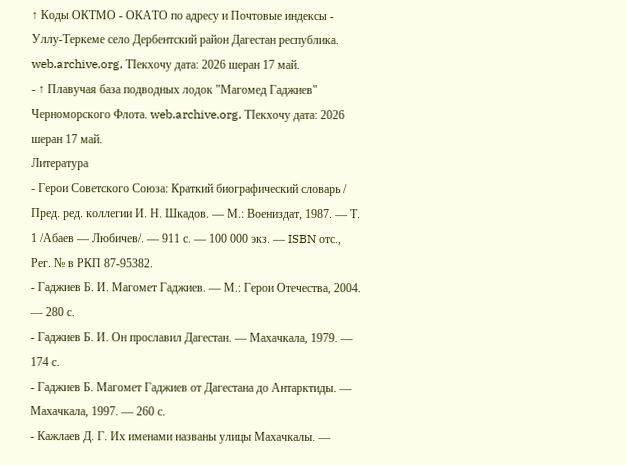↑ Коды ОКТМО - ОКАТО по адресу и Почтовые индексы - Уллу-Теркеме село Дербентский район Дагестан республика. web.archive.org. ТӀекхочу дата: 2026 шеран 17 май.
- ↑ Плавучая база подводных лодок "Магомед Гаджиев" Черноморского Флота. web.archive.org. ТӀекхочу дата: 2026 шеран 17 май.
Литература
- Герои Советского Союза: Краткий биографический словарь / Пред. ред. коллегии И. Н. Шкадов. — М.: Воениздат, 1987. — Т. 1 /Абаев — Любичев/. — 911 с. — 100 000 экз. — ISBN отс., Рег. № в РКП 87-95382.
- Гаджиев Б. И. Магомет Гаджиев. — М.: Герои Отечества, 2004. — 280 с.
- Гаджиев Б. И. Он прославил Дагестан. — Махачкала, 1979. — 174 с.
- Гаджиев Б. Магомет Гаджиев от Дагестана до Антарктиды. — Махачкала, 1997. — 260 с.
- Кажлаев Д. Г. Их именами названы улицы Махачкалы. —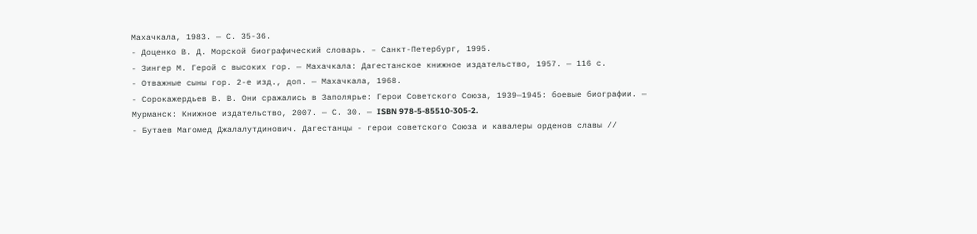Махачкала, 1983. — С. 35-36.
- Доценко В. Д. Морской биографический словарь. ‒ Санкт-Петербург, 1995.
- Зингер М. Герой с высоких гор. — Махачкала: Дагестанское книжное издательство, 1957. — 116 с.
- Отважные сыны гор. 2-е изд., доп. — Махачкала, 1968.
- Сорокажердьев В. В. Они сражались в Заполярье: Герои Советского Союза, 1939—1945: боевые биографии. — Мурманск: Книжное издательство, 2007. — С. 30. — ISBN 978-5-85510-305-2.
- Бутаев Магомед Джалалутдинович. Дагестанцы - герои советского Союза и кавалеры орденов славы //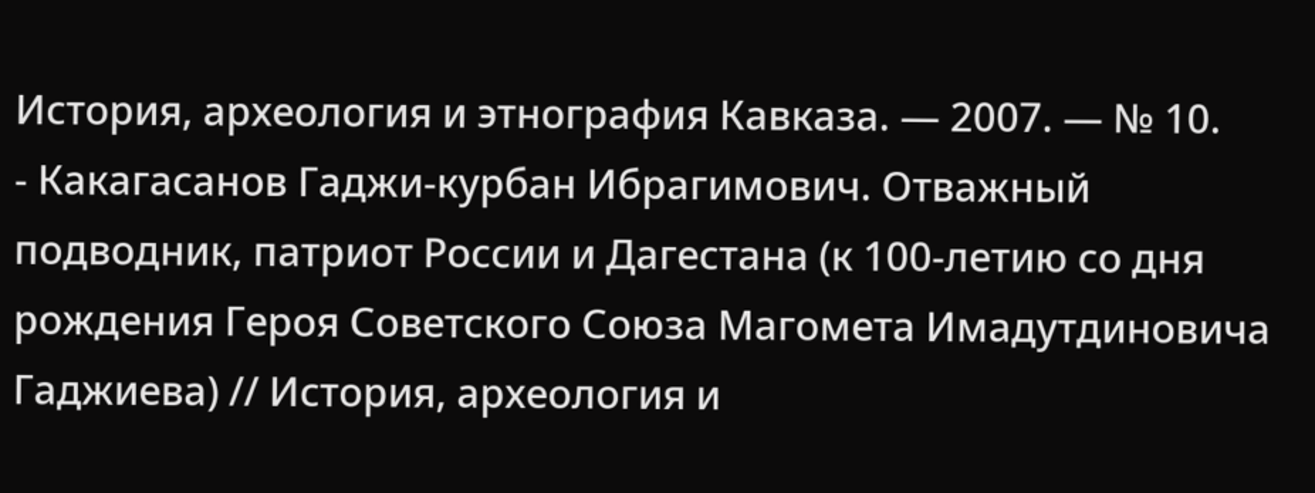История, археология и этнография Кавказа. — 2007. — № 10.
- Какагасанов Гаджи-курбан Ибрагимович. Отважный подводник, патриот России и Дагестана (к 100-летию со дня рождения Героя Советского Союза Магомета Имадутдиновича Гаджиева) // История, археология и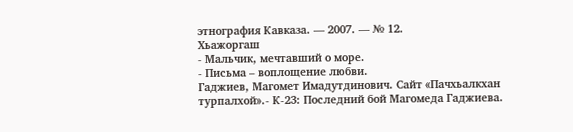этнография Кавказа. — 2007. — № 12.
Хьажоргаш
- Мальчик, мечтавший о море.
- Письма – воплощение любви.
Гаджиев, Магомет Имадутдинович. Cайт «Пачхьалкхан турпалхой».- К-23: Последний бой Магомеда Гаджиева.